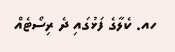ހއ. ކެލާގެ ފަޅުގައި ދެ ރިސޯޓެއް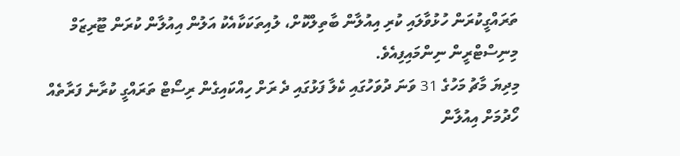ތަރައްގީކުރަން ހުޅުވާލައި ކުރި އިއުލާން ބާތިލްކޮށް، ލުއިތަކަކާއެކު އަލުން އިއުލާން ކުރަން ޓޫރިޒަމް މިނިސްޓްރީން ނިންމައިފިއެވެ.
މިދިޔަ މާޗު މަހުގެ 31 ވަނަ ދުވަހުގައި ކެލާ ފަޅުގައި ދެ ރަށް ހިއްކައިގެން ރިސޯޓް ތަރައްގީ ކުރާނެ ފަރާތެއް ހޯދުމަށް އިއުލާން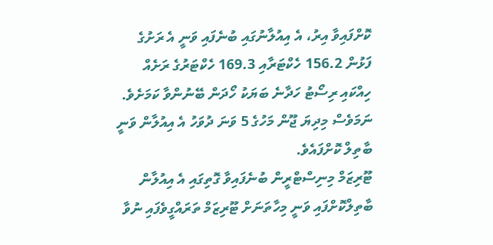ކޮށްފައިވާ އިރު، އެ އިއުލާނުގައި ބުނެފައި ވަނީ އެ ރަށުގެ ފަޅުން 156.2 ހެކްޓަރާއި 169.3 ހެކްޓަރުގެ ރަށެއް ހިއްކައި ރިސޯޓު ހަދާނެ ބަޔަކު ހޯދަން ބޭނުންވާ ކަމަށެވެ. ނަމަވެސް މިދިޔަ ޖޫން މަހުގެ 5 ވަނަ ދުވަހު އެ އިއުލާން ވަނީ ބާތިލް ކޮށްފައެވެ.
ޓޫރިޒަމް މިނިސްޓްރީން ބުނެފައިވާ ގޮތިގައި އެ އިއުލާން ބާތިލްކޮށްފައި ވަނީ މިހާތަނަށް ޓޫރިޒަމް ތަރައްގީވެފައި ނުވާ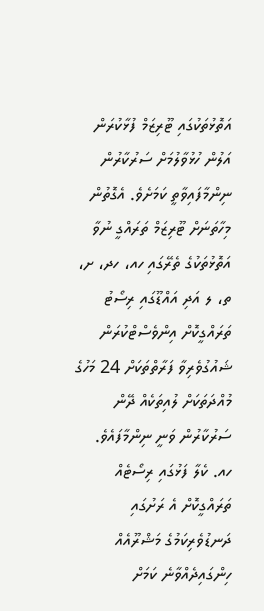އަތޮޅުތަކުގައި ޓޫރިޒަމް ފުޅާކުރަން އަލުން ހުޅުވާލުމަށް ސަރުކާރުން ނިންމާފައިވާތީ ކަމަށެވެ. އެގޮތުން މިހާތަނަށް ޓޫރިޒަމް ތަރައްގީ ނުވާ އަތޮޅުތަކުގެ ތެރޭގައި ހއ، ހދ، ށ، ތ، ލ އަދި އައްޑޫގައި ރިސޯޓު ތަރައްގީކޮށް އިންވެސްޓްކުރަން ޝައުގުވެރިވާ ފަރާތްތަކަށް 24 މަހުގެ މުއްދަތަކަށް ލުއިތަކެއް ދޭން ސަރުކާރުން ވަނީ ނިންމާފައެވެ.
ހއ. ކެލާ ފަޅުގައި ރިސޯޓެއް ތަރައްގީކޮށް އެ ރަށުގައި ދަނޑުވެރިކަމުގެ މަޝްރޫއެއް ހިންގައިދެއްވާނެ ކަމަށް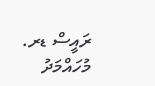ރައީސް ޑރ. މުހައްމަދު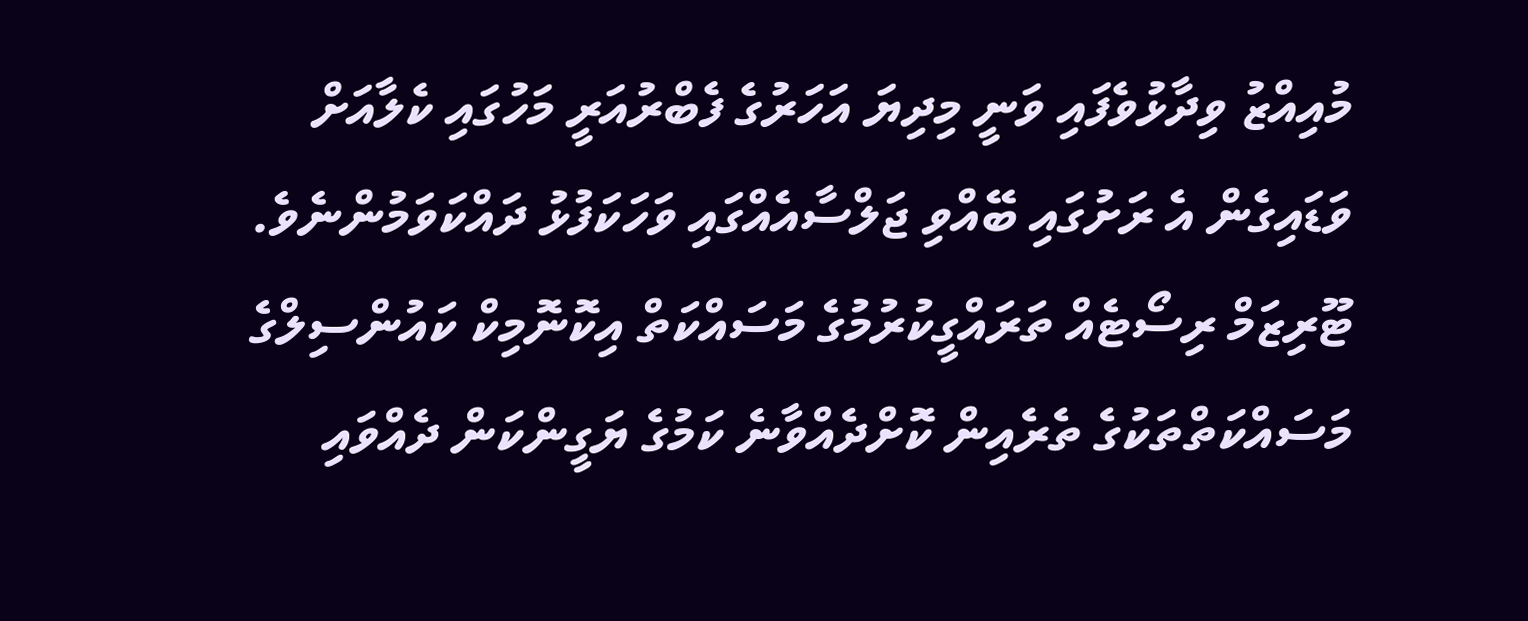މުއިއްޒު ވިދާޅުވެފައި ވަނީ މިދިޔަ އަހަރުގެ ފެބްރުއަރީ މަހުގައި ކެލާއަށް ވަޑައިގެން އެ ރަށުގައި ބޭއްވި ޖަލްސާއެއްގައި ވަހަކަފުޅު ދައްކަވަމުންނެވެ. ޓޫރިޒަމް ރިސޯޓެއް ތަރައްގީކުރުމުގެ މަސައްކަތް އިކޮނޮމިކް ކައުންސިލްގެ މަސައްކަތްތަކުގެ ތެރެއިން ކޮށްދެއްވާނެ ކަމުގެ ޔަގީންކަން ދެއްވައި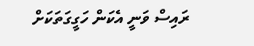ރައިސް ވަނީ އެކަން ހަގީގަތަކަށް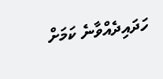ހަދައިދެއްވާނެ ކަމަށް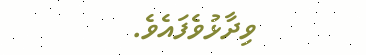ވިދާޅުވެފައެވެ.